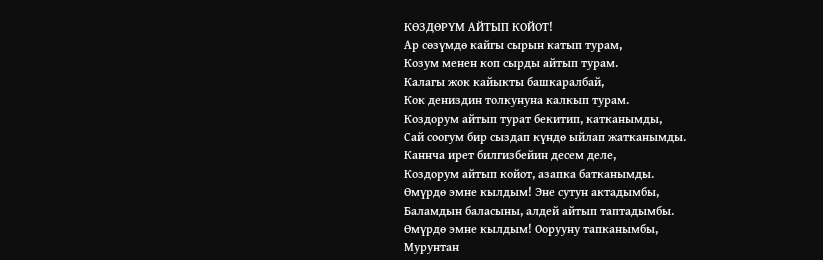КӨЗДӨРҮМ АЙТЫП КОЙОТ!
Ар сөзүмдө кайгы сырын катып турам,
Козум менен коп сырды айтып турам.
Калагы жок кайыкты башкаралбай,
Кок дениздин толкунуна калкып турам.
Коздорум айтып турат бекитип, катканымды,
Сай соогум бир сыздап күндө ыйлап жатканымды.
Каннча ирет билгизбейин десем деле,
Коздорум айтып койот, азапка батканымды.
Өмүрдө эмне кылдым! Эне сутун актадымбы,
Баламдын баласыны, алдей айтып таптадымбы.
Өмүрдө эмне кылдым! Оорууну тапканымбы,
Мурунтан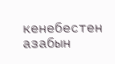кенебестен азабын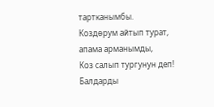тартканымбы.
Коздөрум айтып турат, апама арманымды,
Коз салып тургунун деп! Балдарды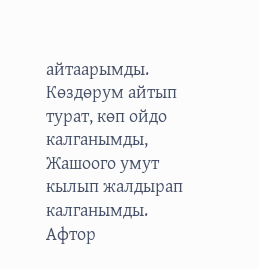айтаарымды.
Көздөрум айтып турат, көп ойдо калганымды,
Жашоого умут кылып жалдырап калганымды.
Афтор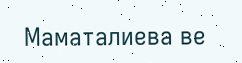Маматалиева ве